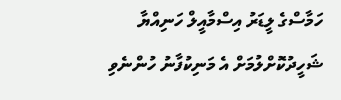ހަމާސްގެ ލީޑަރު އިސްމާއީލް ހަނިއްޔާ ޝަހީދުކޮށްލުމަށް އެ މަނިކުފާނު ހުންނެވި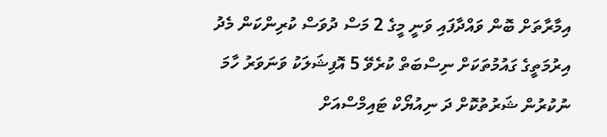އިމާރާތަށް ބޮން ވައްދާފައި ވަނީ މީގެ 2 މަސް ދުވަސް ކުރިންކަން މެދު އިރުމަތީގެ ގައުމުތަކަށް ނިސްބަތް ކުރެވޭ 5 އޮފިޝަލަކު ވަނަވަރު ހާމަ ނުކުރުން ޝަރުތުކޮށް ދަ ނިއުޔޯކް ޓައިމްސްއަށް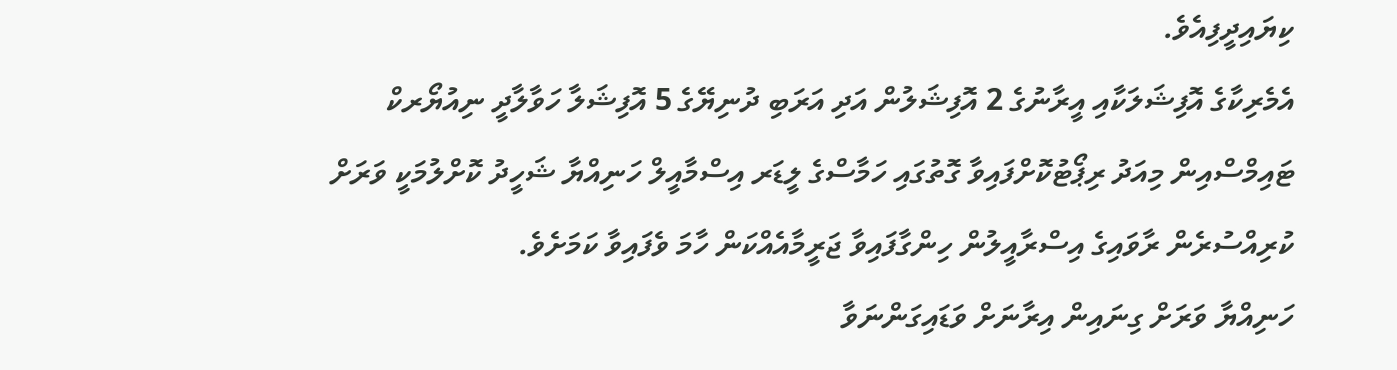ކިޔައިދީފިއެވެ.
އެމެރިކާގެ އޮފިޝަލަކާއި އީރާނުގެ 2 އޮފިޝަލުން އަދި އަރަބި ދުނިޔޭގެ 5 އޮފިޝަލާ ހަވާލާދީ ނިއުޔޯރކް ޓައިމްސްއިން މިއަދު ރިޕޯޓުކޮށްފައިވާ ގޮތުގައި ހަމާސްގެ ލީޑަރ އިސްމާއީލް ހަނިއްޔާ ޝަހީދު ކޮށްލުމަކީ ވަރަށް ކުރިއްސުރެން ރާވައިގެ އިސްރާއީލުން ހިންގާފައިވާ ޖަރީމާއެއްކަން ހާމަ ވެފައިވާ ކަމަށެވެ.
ހަނިއްޔާ ވަރަށް ގިނައިން އިރާނަށް ވަޑައިގަންނަވާ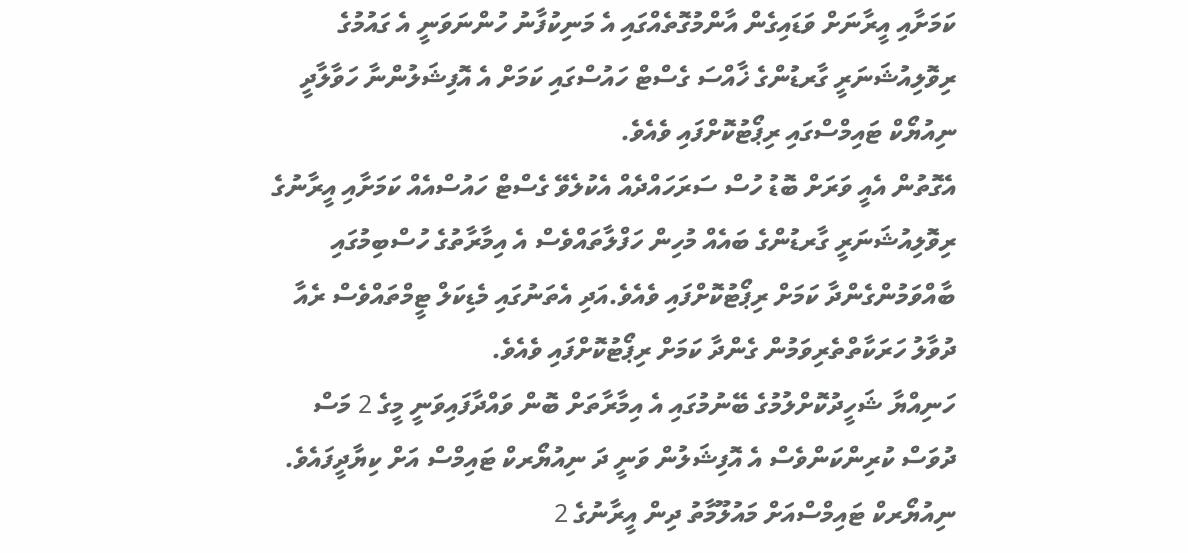ކަމަށާއި އީރާނަށް ވަޑައިގެން އާންމުގޮތެއްގައި އެ މަނިކުފާނު ހުންނަވަނީ އެ ގައުމުގެ ރިވޮލިއުޝަނަރީ ގާރޑުންގެ ޚާއްސަ ގެސްޓް ހައުސްގައި ކަމަށް އެ އޮފިޝަލުންނާ ހަވާލާދީ ނިއުޔޯކް ޓައިމްސްގައި ރިޕޯޓުކޮށްފައި ވެއެވެ.
އެގޮތުން އެއީ ވަރަށް ބޮޑު ހުސް ސަރަހައްދެއް އެކުލެވޭ ގެސްޓް ހައުސްއެއް ކަމަށާއި އީރާނުގެ ރިވޮލިއުޝަނަރީ ގާރޑުންގެ ބައެއް މުހިން ހަފްލާތައްވެސް އެ އިމާރާތުގެ ހުސްބިމުގައި ބާއްވަމުންގެންދާ ކަމަށް ރިޕޯޓުކޮށްފައި ވެއެވެ.އަދި އެތަނުގައި މެޑިކަލް ޓީމްތައްވެސް ރެއާ ދުވާލު ހަރަކާތްތެރިވަމުން ގެންދާ ކަމަށް ރިޕޯޓުކޮށްފައި ވެއެވެ.
ހަނިއްޔާ ޝަހީދުކޮށްލުމުގެ ބޭނުމުގައި އެ އިމާރާތަށް ބޮން ވައްދާފައިވަނީ މީގެ 2 މަސް ދުވަސް ކުރިންކަންވެސް އެ އޮފިޝަލުން ވަނީ ދަ ނިއުޔޯރކް ޓައިމްސް އަށް ކިޔާދީފައެވެ. ނިއުޔޯރކް ޓައިމްސްއަށް މައުލޫމާތު ދިން އީރާނުގެ 2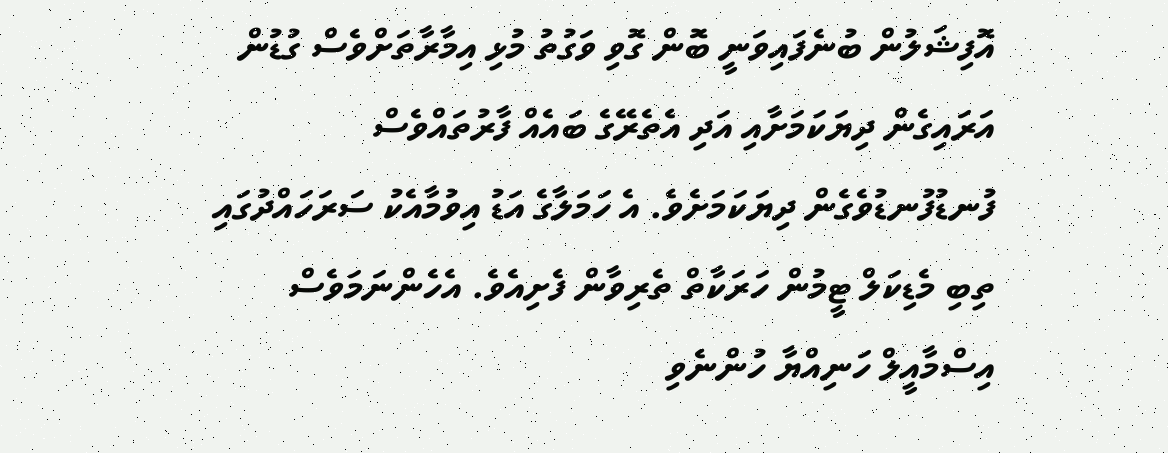އޮފިޝަލުން ބުނެފައިވަނީ ބޮން ގޮވި ވަގުތު މުޅި އިމާރާތަށްވެސް ގުޑުން އަރައިގެން ދިޔަކަމަށާއި އަދި އެތެރޭގެ ބައެއް ފާރުތައްވެސް ފުނޑުފުނޑުވެގެން ދިޔަކަމަށެވެ. އެ ހަމަލާގެ އަޑު އިވުމާއެކު ސަރަހައްދުގައި ތިބި މެޑިކަލް ޓީމުން ހަރަކާތް ތެރިވާން ފެށިއެވެ. އެހެންނަމަވެސް އިސްމާއީލް ހަނިއްޔާ ހުންނެވި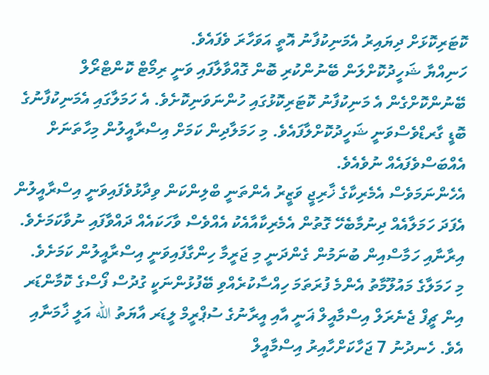ކޮޓަރިކޮޅަށް ދިޔައިރު އެމަނިކުފާނު އޮތީ އަވަހާރަ ވެފައެވެ.
ހަނިއްޔާ ޝަހީދުކޮށްލަން ބޭނުންކުރި ބޮން ގޮއްވާލާފައި ވަނީ ރިމޯޓް ކޮންޓްރޯލް ބޭނުންކޮށްގެން އެ މަނިކުފާނު ކޮޓަރިކޮޅުގައި ހުންނަވަނިކޮށެވެ. އެ ހަމަލާގައި އެމަނިކުފާނުގެ ބޮޑީ ގާރޑްވެސްވަނީ ޝަހީދުކޮށްލާފައެވެ. މި ހަމަލާދިން ކަމަށް އިސްރާއީލުން މިހާތަނަށް އެއްބަސްވެފައެއް ނުވެއެވެ.
އެހެންނަމަވެސް އެމެރިކާގެ ޚާރިޖީ ވަޒީރު އެންތަނީ ބްލިންކަން ވިދާޅުވެފައިވަނީ އިސްރާއީލުން އެފަދަ ހަމަލާއެއް ދިނުމާބެހޭ ގޮތުން އެމެރިކާއާއެކު އެއްވެސް ވާހަކައެއް ދައްވާފައި ނުވާކަމަށެވެ.
އިރާނާއި ހަމާސްއިން ބުނަމުން ގެންދަނީ މި ޖަރީމާ ހިންގާފައިވަނީ އިސްރާއީލުން ކަމަށެވެ.
މި ހަމަލާގެ މައުލޫމާތު އެންމެ ފުރަތަމަ ހިއްސާކުރެއްވި ބޭފުޅުންނަކީ ގުދުސް ފޯސްގެ ކޮމާންޑަރ އިން ޗީފް ޖެނެރަލް އިސްމާއީލް ޣަނީ އާއި އީރާނުގެ ސުޕްރީމް ލީޑަރ އާޔަތު الله އަލީ ޚާމަނާއި އެވެ. ހެނދުނު 7 ޖަހާކަށްހާއިރު އިސްމާއީލް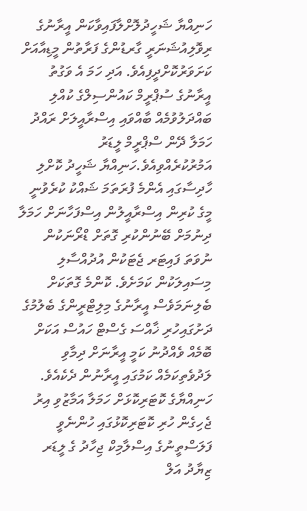ހަނިއްޔާ ޝަހީދުލޮށްލާފައިވާކަން އީރާނުގެ ރިވޮލިއުޝަނަރީ ގާރޑުންގެ ފަރާތުން މީޑިއާއަށް ކަށަވަރުކޮށްދީފިއެވެ. އަދި ހަމަ އެ ވަގުތު އީރާނުގެ ސުޕްރީމް ކައުންސިލްގެ ކުއްލި ބައްދަލުވުމެއް ބާއްވައި އިސްރާއީލަށް ރައްދު ހަމަލާ ދޭން ސްޕްރީމް ލީޑަރު އަމުރުކުރެއްވިއެވެ.ހަނިއްޔާ ޝަހީދު ކޮށްލި ހާދިސާގައި އެންމެ ފުރަތަމަ ޝައްކު ކުރެވުނީ މީގެ ކުރިން އިސްރާއީލުން އިސްފަހާނަށް ހަމަލާ ދިނުމަށް ބޭނުންކުރި ގޮތަށް ޑްރޯނަކުން ނުވަތަ ފައިޓަރ ޖެޓަކުން އުދުއްސާލި މިސައިލަކުން ކަމަށެވެ. ކޮންމެ ގޮތަކަށް ބެލިނަމަވެސް އީރާނުގެ މިލިޓްރީންގެ ބެލުމުގެ ދަށުގައިހުރި ޚާއްސަ ގެސްޓް ހައުސް އަކަށް ބޮމެއް ވެއްދުނު ކަމީ އީރާނަށް ދިމާވި ލަދުވެތިކަމެއް ކަމުގައި އީރާނުން ދެކެއެވެ. ހަނިއްޔާގެ ކޮޓަރިކޮޅަށް ހަމަލާ އަމާޒުވި އިރު ޖެހިގެން ހުރި ކޮޓަރިކޮޅުގައި ހުންނެވީ ފަލަސްތީނުގެ އިސްލާމިކް ޖިހާދު ގެ ލީޑަރ ޒިޔާދު އަލް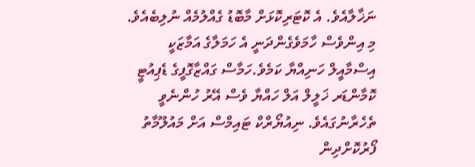ނަޚާލާއެވެ. އެ ކޮޓަރިކޮޅަށް މާބޮޑު ގެއްލުމެއް ނުލިބެއެވެ. މި އިންވެސް ހާމަވެގެންދަނީ އެ ހަމަލާގެ އަމާޒަކީ އިސްމާއީލް ހަނިއްޔާ ކަމެވެ.ހަމާސް ގައްޒާގޮފީގެ ޑެޕިއުޓީ ކޮމާންޑަރ ޚަލީލް އަލް ހައްޔާ ވެސް އޭރު ހުންނެވީ ތެހެރާނުގައެވެ. ނިއުޔޯރްކް ޓައިމްސް އަށް މައުލޫމާތު ފޯރުކޮށްދިން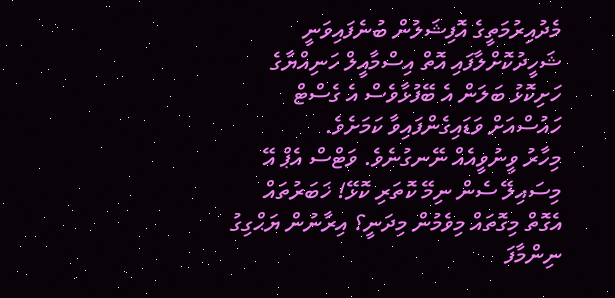މެދުއިރުމަތީގެ އޮފިޝަލުން ބުނެފައިވަނީ ޝަހީދުކޮށްލާފައި އޮތް އިސްމާއީލް ހަނިއްޔާގެ ހަށިކޮޅު ބަލަން އެ ބޭފުޅާވެސް އެ ގެސްޓް ހައުސްއަށް ވަޑައިގެންފައިވާ ކަމަށެވެ.
މިހާރު ވީނުވީއެއް ނޭނގުނެވެ. ވަޓްސް އެޕް އޭ މިސައިލޭ ސެން ނިމޭ ކޮތަރި ކޮޅޭ! ޚަބަރުތައް އެގޮތް މިގޮތައް މިވެމުން މިދަނީ؟ އިރާނުން ޔަޙްގިގު ނިންމާފަ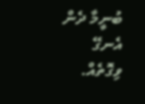ބުނީމާ ދެން އެނގޭ ވިގޮތެއް.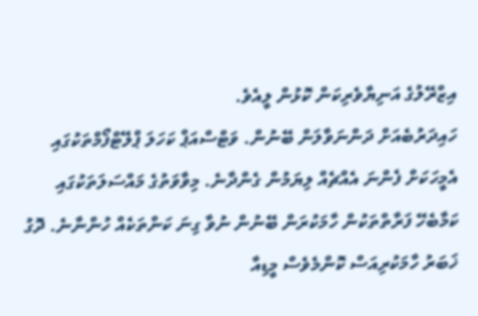އިޒްރޭލުގެ އަނިޔާވެރިކަން ކޮޅުން ލީއެވެ.
ހައިދަރުބެއަށް ދަންނަވާލަން ބޭނުން. ވަޓްސްއަޕް ކަހަލަ ޕްލޭޓްފޯމްތަކުގައި އެމީހަކަށް ފެންނަ އެއްޗެއް ލިޔަމުން ގެންދާނެ. މިވާވަތުގެ މައްސަލަތަކުގައި ކަމާބެހޭ ފަރާތްތަކުން ހާމަކުރަން ބޭނުން ނުވާ ގިނަ ކަންތަކެއް ހުންނާނެ. ދޮގު ޚަބަރު ހާމަކުރިއަސް ކޮންމެވެސް މީޑިއާ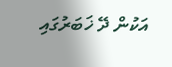އަކުން ދޭ ޚަބަރުގައި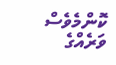ކޮންމެވެސް ވަރެއްގެ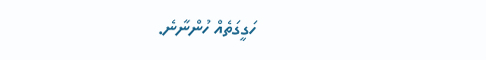ހަގީގަތެއް ހުންނާނެ.